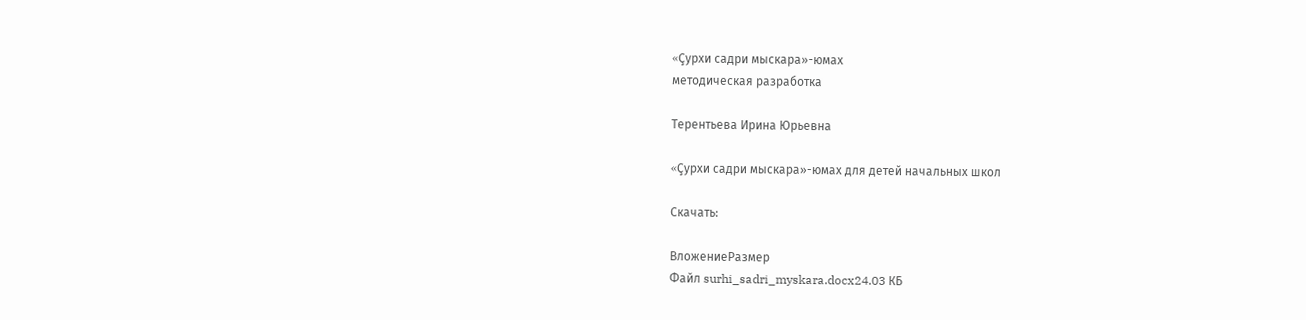«Çурхи садри мыскара»-юмах
методическая разработка

Терентьева Ирина Юрьевна

«Çурхи садри мыскара»-юмах для детей начальных школ

Скачать:

ВложениеРазмер
Файл surhi_sadri_myskara.docx24.03 КБ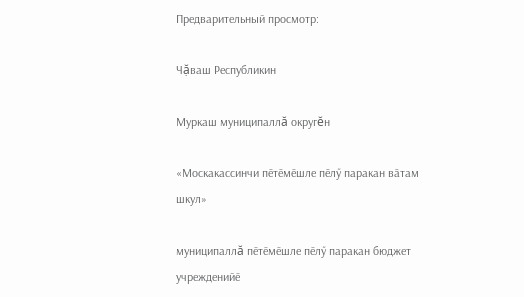Предварительный просмотр:

Чặваш Республикин

Муркаш муниципаллă округĕн

«Москакассинчи пӗтӗмӗшле пӗлӳ паракан вӑтам шкул»

муниципаллă пӗтӗмӗшле пӗлӳ паракан бюджет учрежденийӗ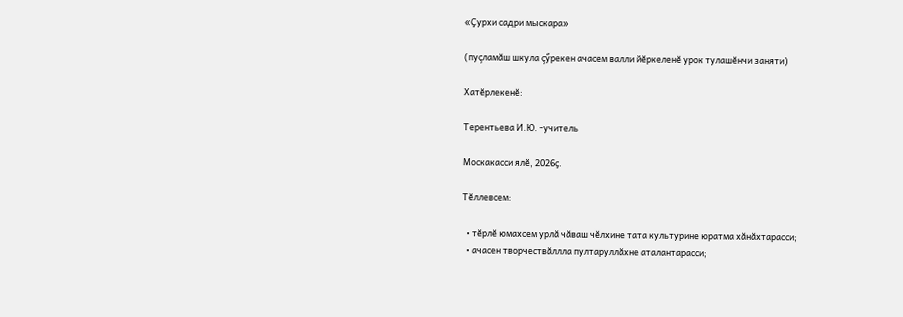«Ҫурхи садри мыскара»

(пуçламăш шкула çӳрекен ачасем валли йĕркеленĕ урок тулашĕнчи заняти)

Хатĕрлекенĕ:

Терентьева И.Ю. -учитель

Москакасси ялӗ, 2026ҫ.

Тĕллевсем:

  • тĕрлĕ юмахсем урлă чăваш чĕлхине тата культурине юратма хăнăхтарасси;
  • ачасен творчествăллла пултаруллăхне аталантарасси;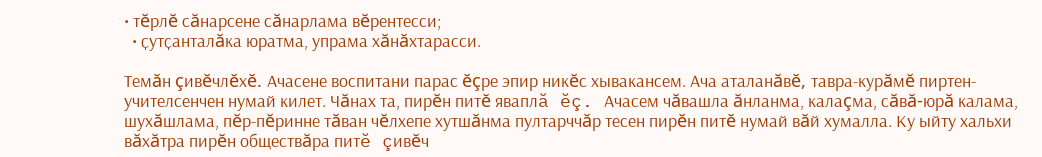• тĕрлĕ сăнарсене сăнарлама вĕрентесси;
  • ҫутҫанталăка юратма, упрама хăнăхтарасси.

Темăн çивĕчлĕхĕ. Ачасене воспитани парас ĕçре эпир никĕс хывакансем. Ача аталанăвĕ, тавра-курăмĕ пиртен-учителсенчен нумай килет. Чăнах та, пирĕн питĕ яваплă ĕç. Ачасем чăвашла ăнланма, калаçма, сăвă-юрă калама, шухăшлама, пĕр-пĕринне тăван чĕлхепе хутшăнма пултарччăр тесен пирĕн питĕ нумай вăй хумалла. Ку ыйту хальхи вăхăтра пирĕн обществăра питĕ çивĕч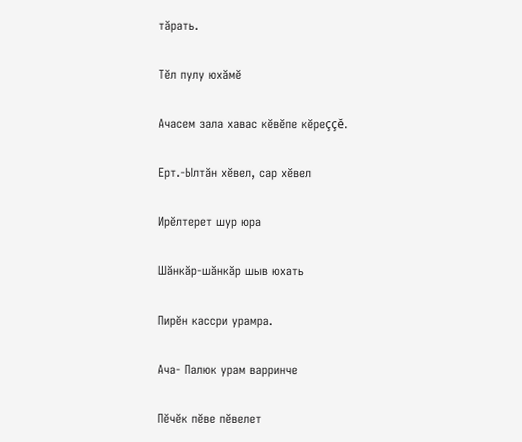тăрать.

Тĕл пулу юхăмĕ

Ачасем зала хавас кĕвĕпе кĕреççĕ.

Ерт.-Ылтăн хĕвел, сар хĕвел

Ирĕлтерет шур юра

Шăнкăр-шăнкăр шыв юхать

Пирĕн кассри урамра.

Ача- Палюк урам варринче

Пĕчĕк пĕве пĕвелет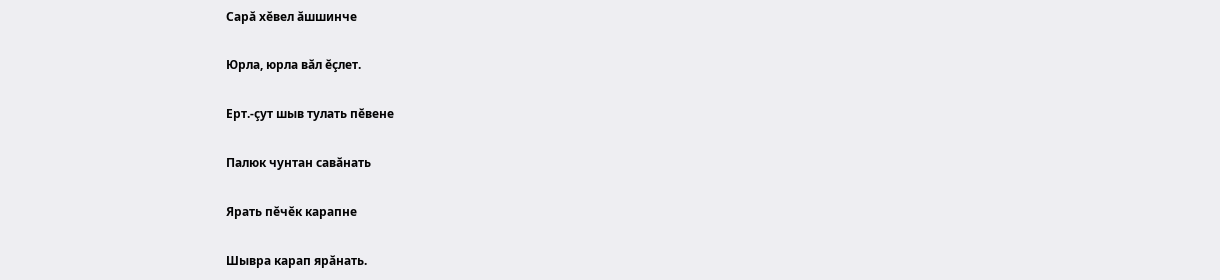Сарă хĕвел ăшшинче

Юрла, юрла вăл ĕçлет.

Ерт.-çут шыв тулать пĕвене

Палюк чунтан савăнать

Ярать пĕчĕк карапне

Шывра карап ярăнать.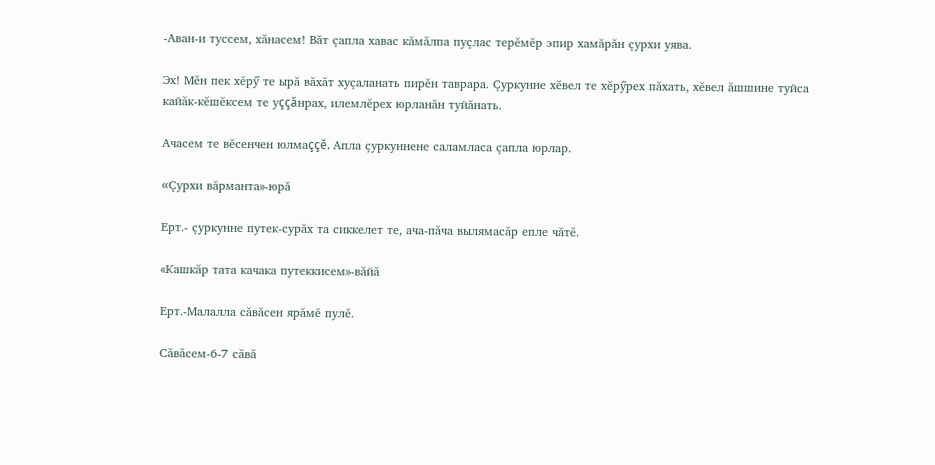-Аван-и туссем, хăнасем! Вăт çапла хавас кăмăлпа пуçлас терĕмĕр эпир хамăрăн çурхи уява.

Эх! Мĕн пек хĕрӳ те ырă вăхăт хуçаланать пирĕн таврара. Çуркунне хĕвел те хĕрӳрех пăхать, хĕвел ăшшине туйса кайăк-кĕшĕксем те уççăнрах, илемлĕрех юрланăн туйăнать.

Ачасем те вĕсенчен юлмаççĕ. Апла çуркуннене саламласа çапла юрлар.

«Çурхи вăрманта»-юрă

Ерт.- çуркунне путек-сурăх та сиккелет те, ача-пăча вылямасăр епле чăтĕ.

«Кашкăр тата качака путеккисем»-вăйă

Ерт.-Малалла сăвăсен ярăмĕ пулĕ.

Сăвăсем-6-7 сăвă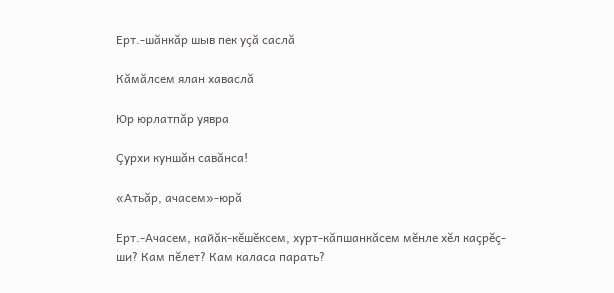Ерт.-шăнкăр шыв пек уçă саслă

Кăмăлсем ялан хаваслă

Юр юрлатпăр уявра

Çурхи куншăн савăнса!

«Атьăр, ачасем»-юрă

Ерт.-Ачасем, кайăк-кĕшĕксем, хурт-кăпшанкăсем мĕнле хĕл каçрĕç-ши? Кам пĕлет? Кам каласа парать?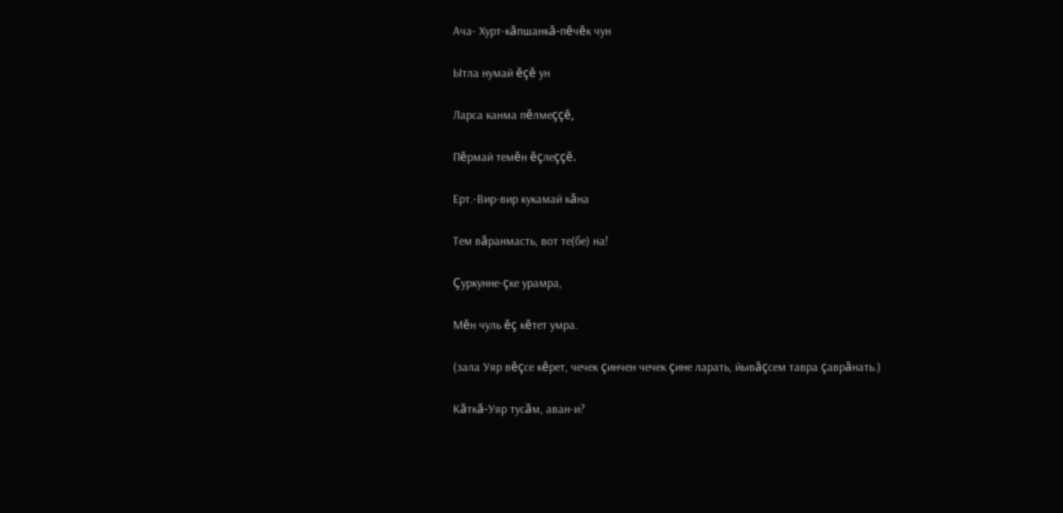Ача- Хурт-кăпшанкă-пĕчĕк чун

Ытла нумай ĕçĕ ун

Ларса канма пĕлмеççĕ,

Пĕрмай темĕн ĕçлеççĕ.

Ерт.-Вир-вир кукамай кăна

Тем вăранмасть, вот те(бе) на!

Çуркунне-çке урамра,

Мĕн чуль ĕç кĕтет умра.

(зала Уяр вĕçсе кĕрет, чечек çинчен чечек çине ларать, йывăçсем тавра çаврăнать.)

Кăткă-Уяр тусăм, аван-и?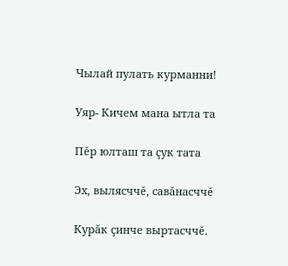Чылай пулать курманни!

Уяр- Кичем мана ытла та

Пĕр юлташ та çук тата

Эх, вылясччĕ, савăнасччĕ

Курăк çинче выртасччĕ.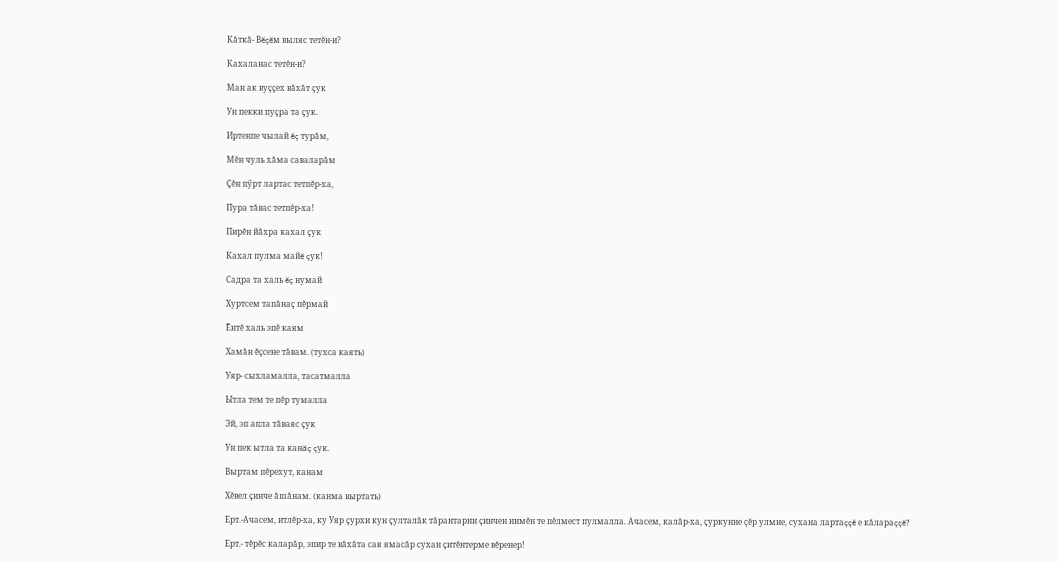Кăткă- Вĕçĕм выляс тетĕн-и?

Кахаланас тетĕн-и?

Ман ак вуççех вăхăт çук

Ун пекки пуçра та çук.

Иртенпе чылай ĕç турăм,

Мĕн чуль хăма саваларăм

Çĕн пӳрт лартас тетпĕр-ха,

Пура тăвас тетпĕр-ха!

Пирĕн йăхра кахал çук

Кахал пулма майĕ çук!

Садра та халь ĕç нумай

Хуртсем тапăнаç пĕрмай

Ĕнтĕ халь эпĕ каям

Хамăн ĕçсене тăвам. (тухса каять)

Уяр- сыхламалла, тасатмалла

Ытла тем те пĕр тумалла

Эй, эп апла тăваяс çук

Ун пек ытла та канăç çук.

Выртам пĕрехут, канам

Хĕвел çинче ăшăнам. (канма выртать)

Ерт.-Ачасем, итлĕр-ха, ку Уяр çурхи кун çулталăк тăрантарни çинчен нимĕн те пĕлмест пулмалла. Ачасем, калăр-ха, çуркунне ҫĕр улмие, сухана лартаççĕ е кăлараççĕ?

Ерт.- тĕрĕс каларăр, эпир те вăхăта сая ямасăр сухан çитĕнтерме вĕренер!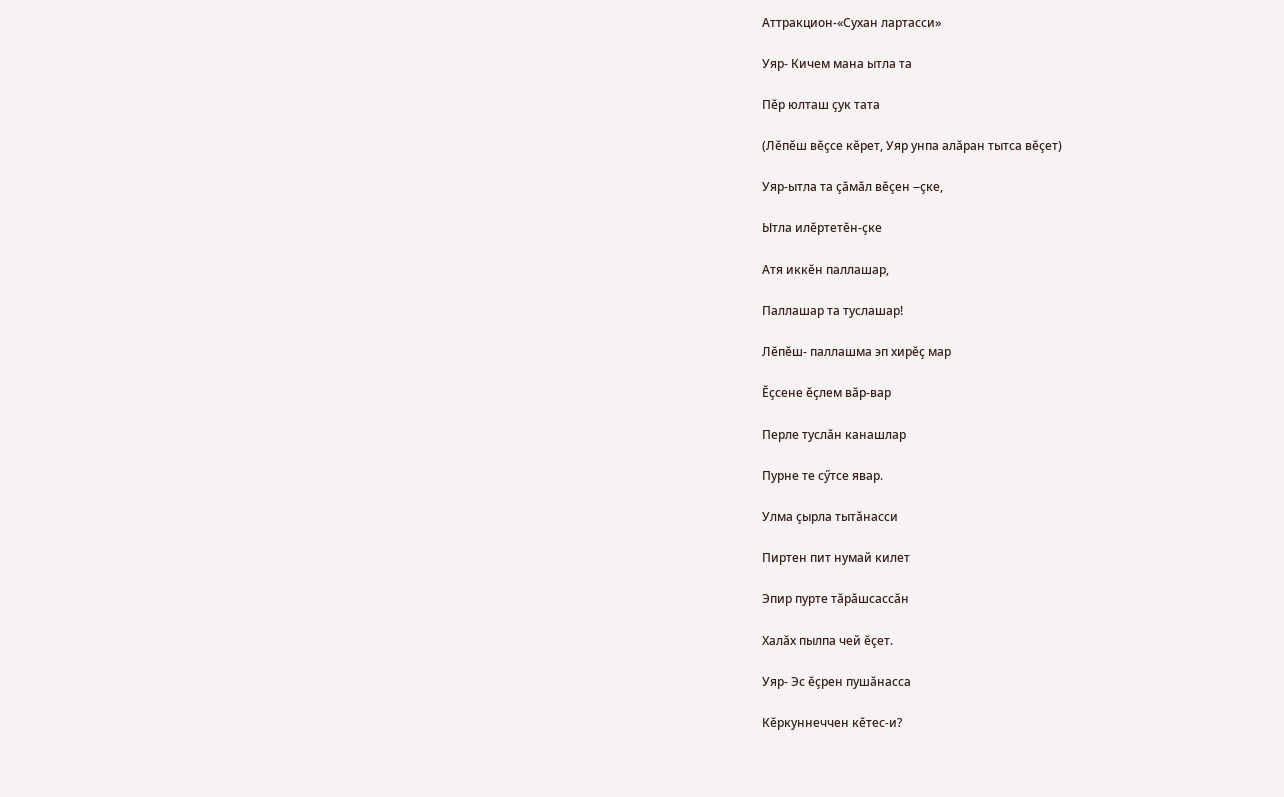Аттракцион-«Сухан лартасси»

Уяр- Кичем мана ытла та

Пĕр юлташ çук тата

(Лĕпĕш вĕçсе кĕрет, Уяр унпа алăран тытса вĕçет)

Уяр-ытла та çăмăл вĕçен –çке,

Ытла илĕртетĕн-çке

Атя иккĕн паллашар,

Паллашар та туслашар!

Лĕпĕш- паллашма эп хирĕç мар

Ĕçсене ĕҫлем вăр-вар

Перле туслăн канашлар

Пурне те сӳтсе явар.

Улма çырла тытăнасси

Пиртен пит нумай килет

Эпир пурте тăрăшсассăн

Халăх пылпа чей ĕçет.

Уяр- Эс ĕçрен пушăнасса

Кĕркуннеччен кĕтес-и?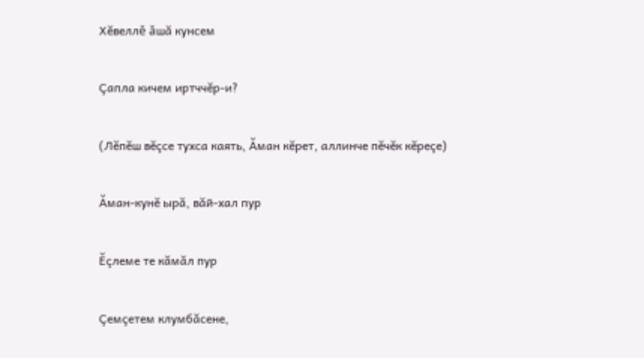Хĕвеллĕ ăшă кунсем

Çапла кичем иртччĕр-и?

(Лĕпĕш вĕçсе тухса каять, Ăман кĕрет, аллинче пĕчĕк кĕреçе)

Ăман-кунĕ ырă, вăй-хал пур

Ĕçлеме те кăмăл пур

Çемçетем клумбăсене,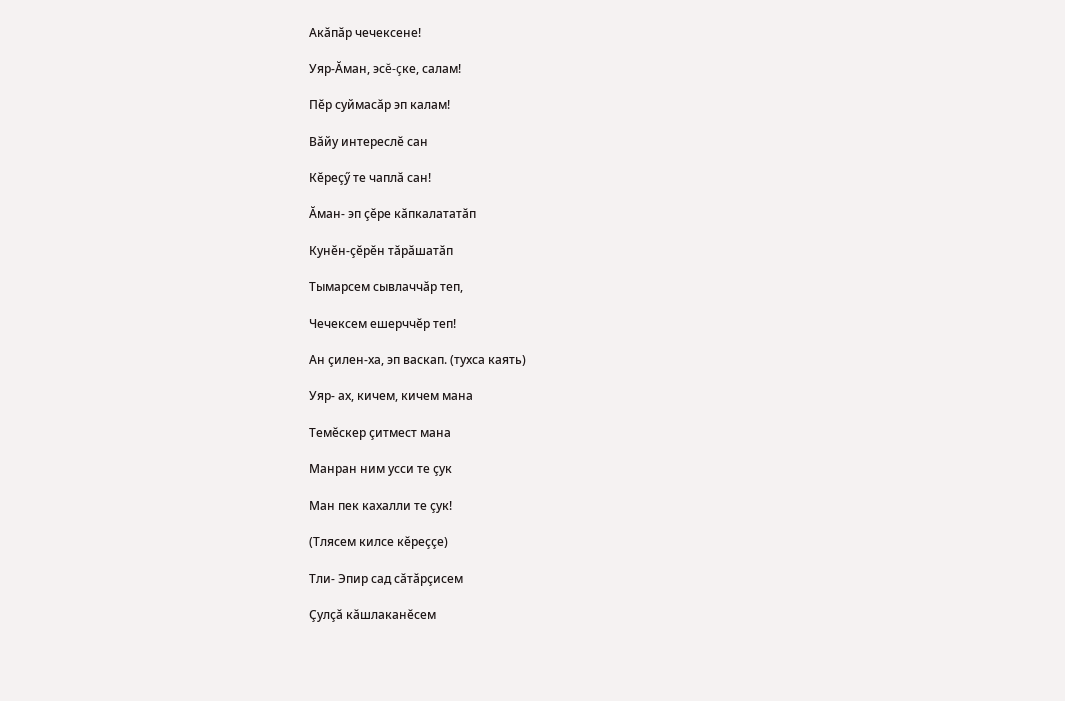Акăпăр чечексене!

Уяр-Ăман, эсĕ-çке, салам!

Пĕр суймасăр эп калам!

Вăйу интереслĕ сан

Кĕреçӳ те чаплă сан!

Ăман- эп çĕре кăпкалататăп

Кунĕн-çĕрĕн тăрăшатăп

Тымарсем сывлаччăр теп,

Чечексем ешерччĕр теп!

Ан çилен-ха, эп васкап. (тухса каять)

Уяр- ах, кичем, кичем мана

Темĕскер çитмест мана

Манран ним усси те çук

Ман пек кахалли те çук!

(Тлясем килсе кĕреççе)

Тли- Эпир сад сăтăрçисем

Çулçă кăшлаканĕсем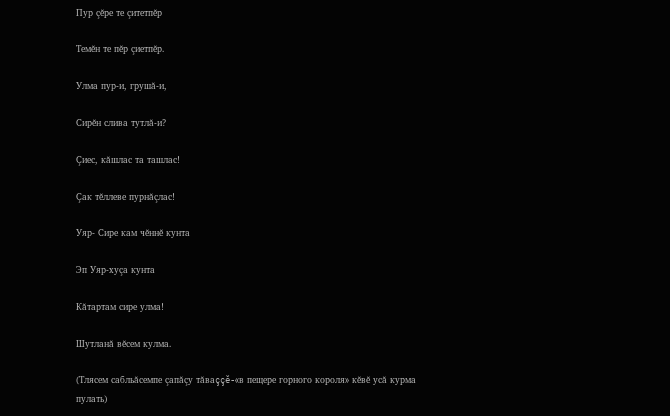Пур çĕре те çитетпĕр

Темĕн те пĕр çиетпĕр.

Улма пур-и, грушă-и,

Сирĕн слива тутлă-и?

Çиес, кăшлас та ташлас!

Çак тĕллеве пурнăçлас!

Уяр- Сире кам чĕннĕ кунта

Эп Уяр-хуçа кунта

Кăтартам сире улма!

Шутланă вĕсем кулма.

(Тлясем сабльăсемпе çапăçу тăваççĕ-«в пещере горного короля» кĕвĕ усă курма пулать)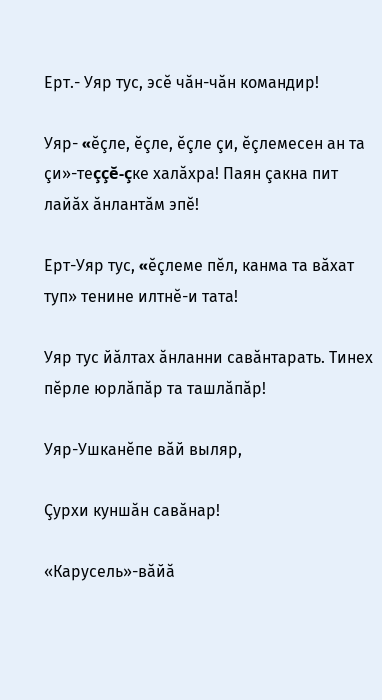Ерт.- Уяр тус, эсĕ чăн-чăн командир!

Уяр- «ĕçле, ĕçле, ĕçле çи, ĕçлемесен ан та çи»-теççĕ-çке халăхра! Паян çакна пит лайăх ăнлантăм эпĕ!

Ерт-Уяр тус, «ĕçлеме пĕл, канма та вăхат туп» тенине илтнĕ-и тата!

Уяр тус йăлтах ăнланни савăнтарать. Тинех пĕрле юрлăпăр та ташлăпăр!

Уяр-Ушканĕпе вăй выляр,

Çурхи куншăн савăнар!

«Карусель»-вăйă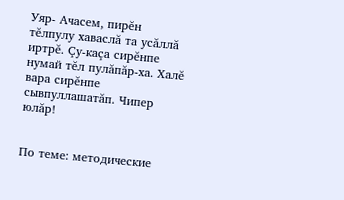Уяр- Ачасем, пирĕн тĕлпулу хаваслă та усăллă иртрĕ. Çу-каçа сирĕнпе нумай тĕл пулăпăр-ха. Халĕ вара сирĕнпе сывпуллашатăп. Чипер юлăр!


По теме: методические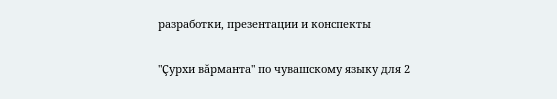разработки, презентации и конспекты

"Ҫурхи вăрманта" по чувашскому языку для 2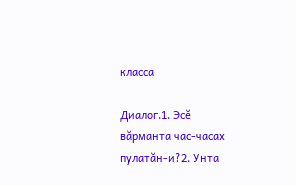класса

Диалог.1. Эсĕ вăрманта час-часах пулатăн-и?2. Унта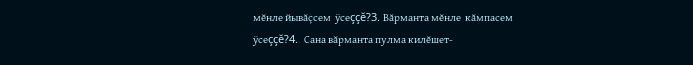мĕнле йывăçсем  ÿсеççĕ?3. Вăрманта мĕнле  кăмпасем ÿсеççĕ?4.  Сана вăрманта пулма килĕшет-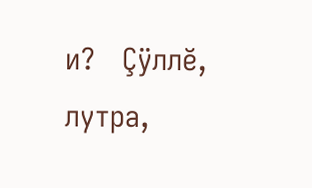и?   Çÿллĕ, лутра,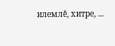илемлĕ, хитре, ...